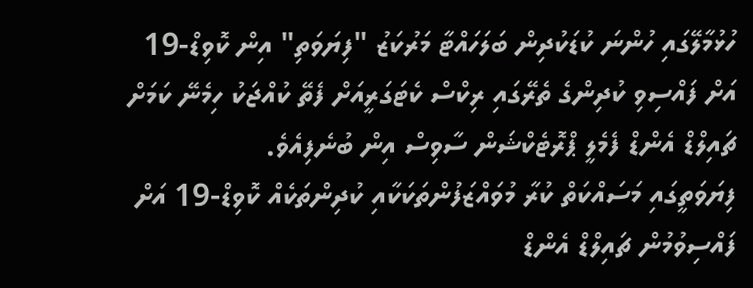ހުޅުމާލޭގައި ހުންނަ ކުޑަކުދިން ބަލަހައްޓާ މަރުކަޒު "ފިޔަވަތި" އިން ކޮވިޑް-19 އަށް ފައްސިވި ކުދިންގެ ތެރޭގައި ރިކްސް ކެޓަގަރީއަށް ފެތޭ ކުއްޖަކު ހިމެނޭ ކަމަށް ޗައިލްޑް އެންޑް ފެމެލީ ޕްރޮޓެކްޝަން ސާވިސް އިން ބުނެފިއެވެ.
ފިޔަވަތީގައި މަސައްކަތް ކުރާ މުވައްޒަފުންތަކަކާއި ކުދިންތަކެއް ކޮވިޑް-19 އަށް ފައްސިވުމުން ޗައިލްޑް އެންޑް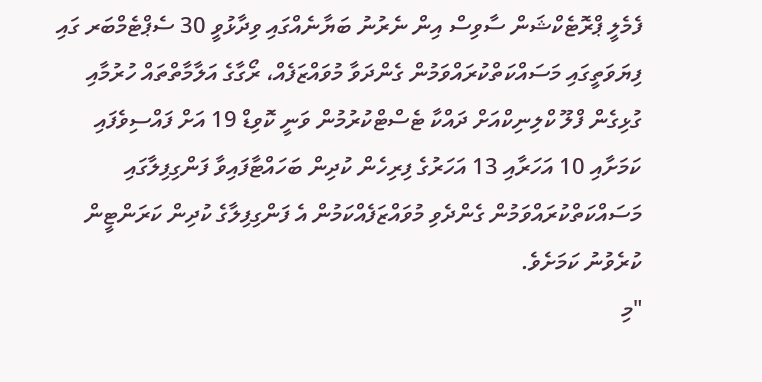ފެމެލީ ޕްރޮޓެކްޝަން ސާވިސް އިން ނެރުނު ބަޔާނެއްގައި ވިދާޅުވީ 30 ސެޕްޓެމްބަރ ގައި ފިޔަވަތީގައި މަސައްކަތްކުރައްވަމުން ގެންދަވާ މުވައްޒަފެއް، ރޯގާގެ އަލާމާތްތައް ހުރުމާއި ގުޅިގެން ފްލޫ ކްލިނިކްއަށް ދައްކާ ޓެސްޓްކުރުމުން ވަނީ ކޮވިޑް 19 އަށް ފައްސިވެފައި ކަމަށާއި 10 އަހަރާއި 13 އަހަރުގެ ފިރިހެން ކުދިން ބަހައްޓާފައިވާ ފަންގިފިލާގައި މަސައްކަތްކުރައްވަމުން ގެންދެވި މުވައްޒަފެއްކަމުން އެ ފަންގިފިލާގެ ކުދިން ކަރަންޓީން ކުރެވުނު ކަމަށެވެ.
"މި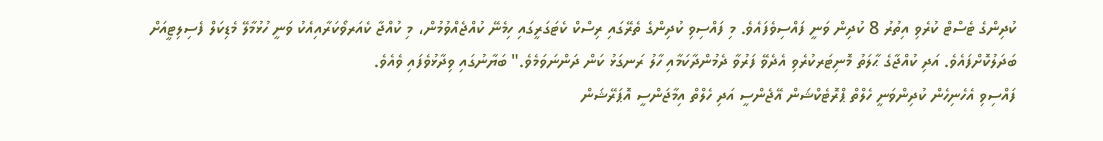ކުދިންގެ ޓެސްޓް ކުރެވި އިތުރު 8 ކުދިން ވަނީ ފައްސިވެފައެވެ. މި ފައްސިވި ކުދިންގެ ތެރޭގައި ރިސްކް ކެޓަގަރީގައި ހިމެނޭ ކުއްޖެއްވުމުން، މި ކުއްޖާ ކެއަރވޯކަރާއިއެކު ވަނީ ހުޅުމާލޭ މެޑިކަލް ފެސިލިޓީއަށް ބަދަލުކޮށްފައެވެ. އަދި ކުއްޖާގެ ޙާލަތު މޮނިޓަރކުރެވި އެދެވޭ ފަރުވާ ދެމުންދާކަމާއި ހާލު ރަނގަޅު ކަން ދަންނަވަމެވެ." ބަޔާނުގައި ވިދާޅުވެފައި ވެއެވެ.
ފައްސިވި އެހެނިހެން ކުދިންވަނީ ހެލްތް ޕްރޮޓެކްޝަން އޭޖެންސީ އަދި ހެލްތް އިމާޖަންސީ އޮޕަރޭޝަން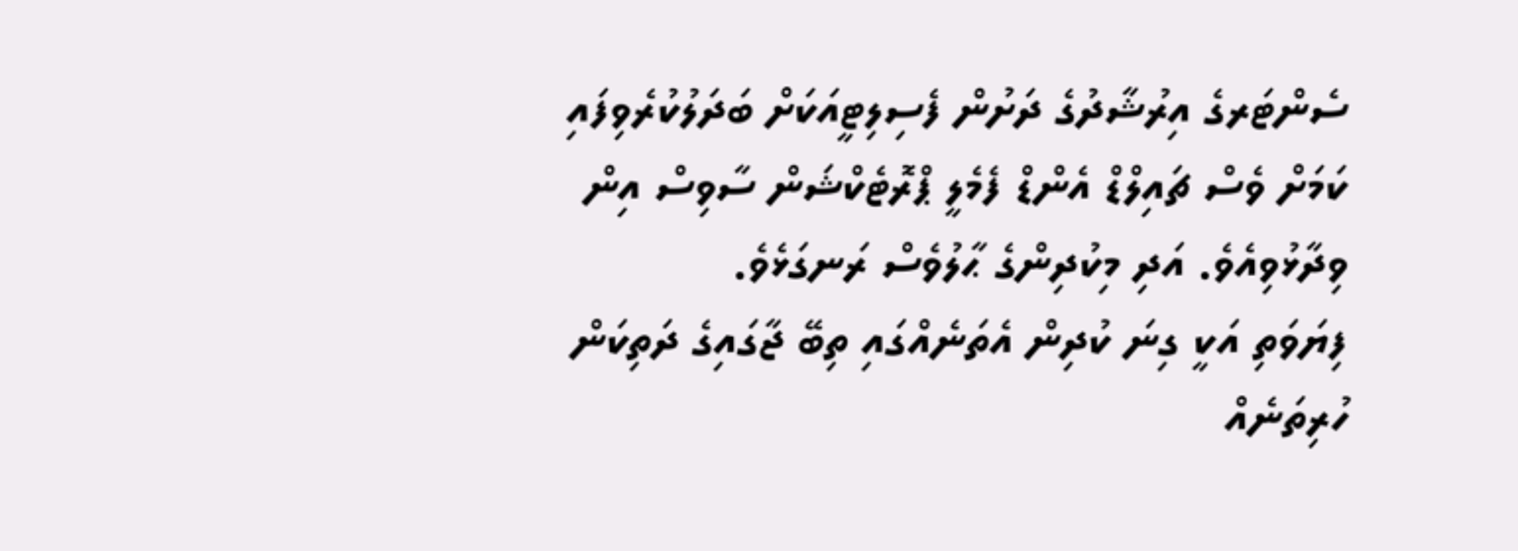ސެންޓަރގެ އިރުޝާދުގެ ދަށުން ފެސިލިޓީއަކަށް ބަދަލުކުރެވިފައި ކަމަށް ވެސް ޗައިލްޑް އެންޑް ފެމެލީ ޕްރޮޓެކްޝަން ސާވިސް އިން ވިދާޅުވިއެވެ. އަދި މިކުދިންގެ ޙާލުވެސް ރަނގަޅެވެ.
ފިޔަވަތި އަކީ ގިނަ ކުދިން އެތަނެއްގައި ތިބޭ ޖާގައިގެ ދަތިކަން ހުރިތަނެއް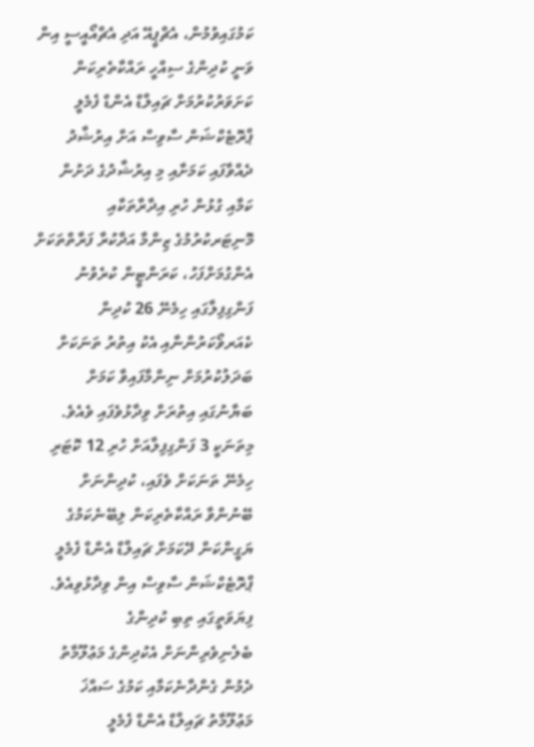ކަމުގައިވުމުން، އެޗްޕީއޭ އަދި އެޗްއޯއީސީ އިން ވަނީ ކުދިންގެ ސިއްހީ ރައްކާތެރިކަން ކަށަވަރުކުރުމަށް ޗައިލްޑް އެންޑް ފެމެލީ ޕްރޮޓެކްޝަން ސާވިސް އަށް އިރުޝާދު ދެއްވާފައި ކަމަށާއި މި އިރުޝާދުގެ ދަށުން ކަމާއި ގުޅުން ހުރި އިދާރާތަކާއި މޮނިޓަރކުރުމުގެ ޒިންމާ އަދާކުރާ ފަރާތްތަކަށް އެންގުމަށްފަހު، ކަރަންޓީން ކުރެވުނު ފަންގިފިލާގައި ހިމެނޭ 26 ކުދިން ކެއަރވޯކަރުންނާއި އެކު އިތުރު ތަނަކަށް ބަދަލުކުރުމަށް ނިންމާފައިވާ ކަމަށް ބަޔާނުގައި އިތުރަށް ވިދާޅުވެފައި ވެއެވެ.
މިތަނަކީ 3 ފަންގިފިލާއަށް ހުރި 12 ކޮޓަރި ހިމެނޭ ތަނަކަށް ވެފައި، ކުދިންނަށް ބޭނުންވާ ރައްކާތެރިކަން ލިބޭނެކަމުގެ ޔަގީންކަން ދޭކަމަށް ޗައިލްޑް އެންޑް ފެމެލީ ޕްރޮޓެކްޝަން ސާވިސް އިން ވިދާޅުވިއެވެ.
ފިޔަވަތީގައި ތިބި ކުދިންގެ ބެލެނިވެރިންނަށް އެކުދިންގެ މަޢުލޫމާތު ދެމުން ގެންދާނެކަމާއި ކަމުގެ ސައްޚަ މަޢުލޫމާތު ޗައިލްޑް އެންޑް ފެމެލީ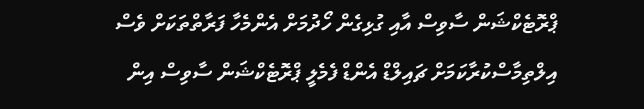ޕްރޮޓެކްޝަން ސާވިސް އާއި ގުޅިގެން ހޯދުމަށް އެންމެހާ ފަރާތްތަކަށް ވެސް އިލްތިމާސްކުރާކަމަށް ޗައިލްޑް އެންޑް ފެމެލީ ޕްރޮޓެކްޝަން ސާވިސް އިން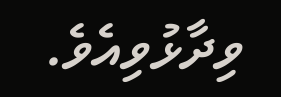ވިދާޅުވިއެވެ.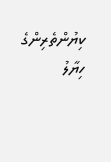ކިޔުންތެރިންގެ ހިޔާލު